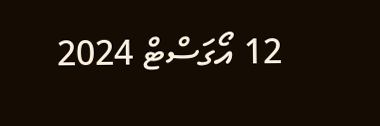12 އޯގަސްޓް 2024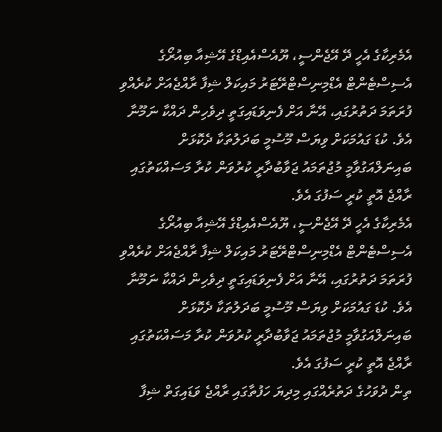އެމެރިކާގެ އެހީ ދޭ އޭޖެންސީ، ޔޫއެސްއެއިޑްގެ އޭޝިއާ ބިއުރޯގެ އެސިސްޓެންޓް އެޑްމިނިސްޓްރޭޓަރު މައިކަލް ޝިފާ ރާއްޖެއަށް ކުރެއްވި ފުރަތަމަ ދަތުރުގައި، އޭނާ އަށް ފެނިވަޑައިގަތީ ދިވެހިން ދައްކާ ނަމޫނާ އެވެ. ކުޑަ ގައުމަކަށް ވިޔަސް މޫސުމީ ބަދަލުތަކާ ދެކޮޅަށް ބައިނަލްއަގުވާމީ މުޖުތަމައު ޖަވާބުދާރީ ކުރުވަން ކުރާ މަސައްކަތުގައި ރާއްޖެ އޮތީ ކުރީ ސަފުގަ އެވެ.
އެމެރިކާގެ އެހީ ދޭ އޭޖެންސީ، ޔޫއެސްއެއިޑްގެ އޭޝިއާ ބިއުރޯގެ އެސިސްޓެންޓް އެޑްމިނިސްޓްރޭޓަރު މައިކަލް ޝިފާ ރާއްޖެއަށް ކުރެއްވި ފުރަތަމަ ދަތުރުގައި، އޭނާ އަށް ފެނިވަޑައިގަތީ ދިވެހިން ދައްކާ ނަމޫނާ އެވެ. ކުޑަ ގައުމަކަށް ވިޔަސް މޫސުމީ ބަދަލުތަކާ ދެކޮޅަށް ބައިނަލްއަގުވާމީ މުޖުތަމައު ޖަވާބުދާރީ ކުރުވަން ކުރާ މަސައްކަތުގައި ރާއްޖެ އޮތީ ކުރީ ސަފުގަ އެވެ.
ތިން ދުވަހުގެ ދަތުރެއްގައި މިދިޔަ ހަފުތާގައި ރާއްޖެ ވަޑައިގަތް ޝިފާ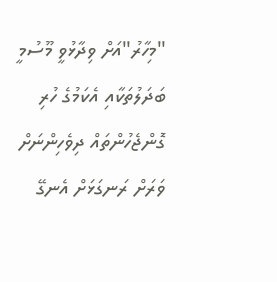"މިހާރު"އަށް ވިދާޅުވީ މޫސުމީ ބަދަލުތަކާއި އެކަމުގެ ހުރި ގޮންޖެހުންތައް ދިވެހިންނަށް ވަރަށް ރަނގަޅަށް އެނގޭ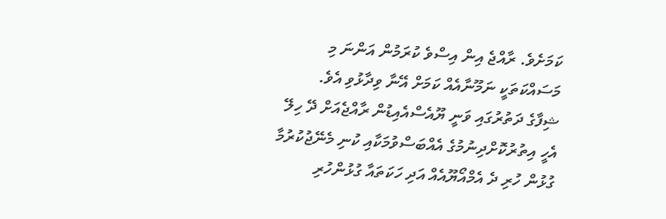ކަމަށެވެ. ރާއްޖެ އިން އިސްވެ ކުރަމުން އަންނަ މި މަސައްކަތަކީ ނަމޫނާއެއް ކަމަށް އޭނާ ވިދާޅުވި އެވެ.
ޝިފާގެ ދަތުރުގައި ވަނީ ޔޫއެސްއެއިޑުން ރާއްޖެއަށް ދޭ ހިލޭ އެހީ އިތުރުކޮށްދިނުމުގެ އެއްބަސްވުމަކާއި ކުނި މެނޭޖުކުރުމާ ގުޅުން ހުރި ދެ އެމްއޯޔޫއެއް އަދި ހަކަތައާ ގުޅުންހުރި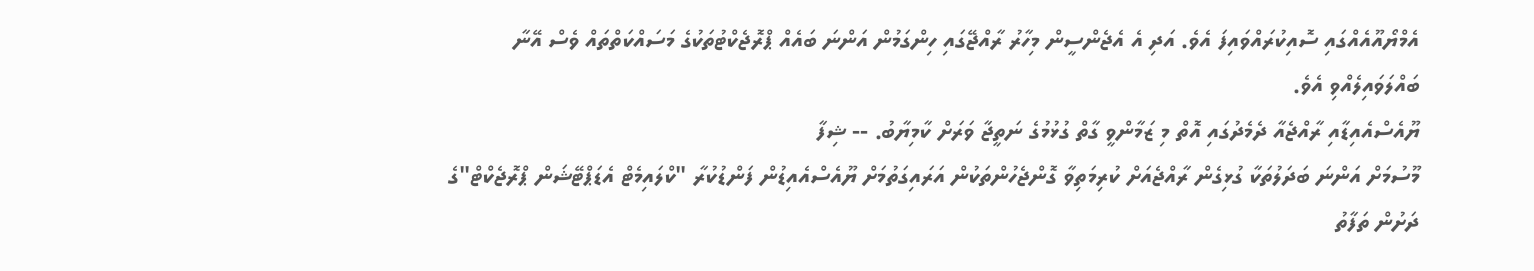އެމްޔޯއޫއެއްގައި ސޮއިކުރައްވައިފަ އެވެ. އަދި އެ އެޖެންސީން މިހާރު ރާއްޖޭގައި ހިންގަމުން އަންނަ ބައެއް ޕްރޮޖެކްޓުތަކުގެ މަސައްކަތްތައް ވެސް އޭނާ ބައްލަވައިލެއްވި އެވެ.
ޔޫއެސްއެއިޑާއި ރާއްޖެއާ ދެމެދުގައި އޮތް މި ޒަމާންވީ ގާތް ގުޅުމުގެ ނަތީޖާ ވަރަށް ކާމިޔާބު. -- ޝިފާ
މޫސުމަށް އަންނަ ބަދަލުތަކާ ގުޅިގެން ރާއްޖެއަށް ކުރިމަތިވާ ގޮންޖެހުންތަކުން އަރައިގަތުމަށް ޔޫއެސްއެއިޑުން ފަންޑުކުރާ "ކްލައިމެޓް އެޑަޕްޓޭޝަން ޕްރޮޖެކްޓް"ގެ ދަށުން ތަފާތު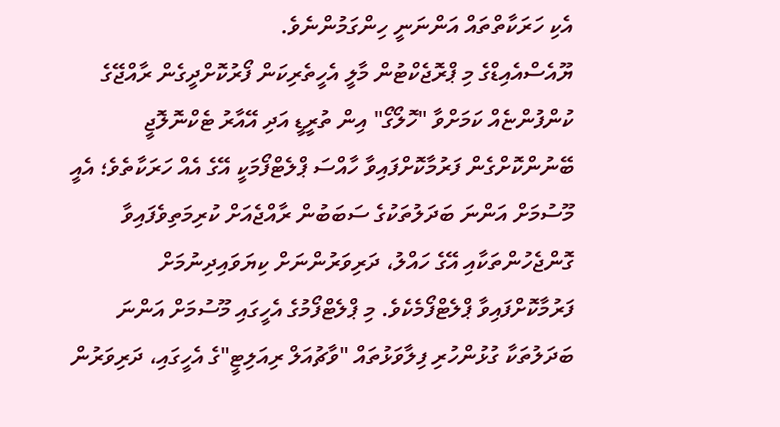އެކި ހަރަކާތްތައް އަންނަނީ ހިންގަމުންނެވެ.
ޔޫއެސްއެއިޑްގެ މި ޕްރޮޖެކްޓުން މާލީ އެހީތެރިކަން ފޯރުކޮށްދީގެން ރާއްޖޭގެ ކުންފުންޏެއް ކަމަށްވާ "ހޮލޯގޯ" އިން ތުރީޑީ އަދި އޭއާރު ޓެކްނޮލޮޖީ ބޭނުންކޮށްގެން ފަރުމާކޮށްފައިވާ ހާއްސަ ޕްލެޓްފޯމަކީ އޭގެ އެއް ހަރަކާތެވެ؛ އެއީ މޫސުމަށް އަންނަ ބަދަލުތަކުގެ ސަބަބުން ރާއްޖެއަށް ކުރިމަތިވެފައިވާ ގޮންޖެހުންތަކާއި އޭގެ ހައްލު، ދަރިވަރުންނަށް ކިޔަވައިދިނުމަށް ފަރުމާކޮށްފައިވާ ޕްލެޓްފޯމެކެވެ. މި ޕްލެޓްފޯމުގެ އެހީގައި މޫސުމަށް އަންނަ ބަދަލުތަކާ ގުޅުންހުރި ފިލާވަޅުތައް "ވާޗުއަލް ރިއަލިޓީ"ގެ އެހީގައި، ދަރިވަރުން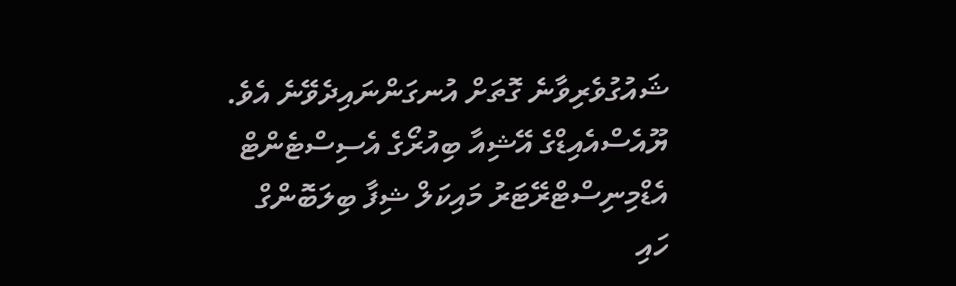ޝައުގުވެރިވާނެ ގޮތަށް އުނގަންނައިދެވޭނެ އެވެ.
ޔޫއެސްއެއިޑްގެ އޭޝިއާ ބިއުރޯގެ އެސިސްޓެންޓް އެޑްމިނިސްޓްރޭޓަރު މައިކަލް ޝިފާ ބިލަބޮންގް ހައި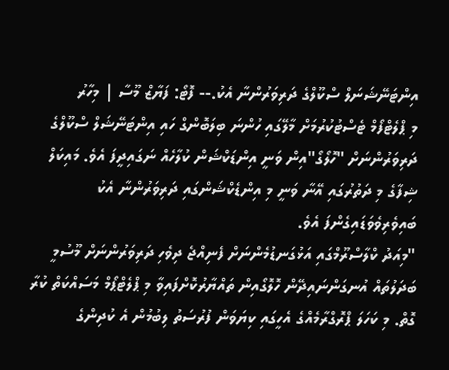އިންޓަނޭޝަނަލް ސްކޫލްގެ ދަރިވަރުންނާ އެކު.-- ފޮޓޯ: ފަޔާޒް މޫސާ | މިހާރު
މި ޕްލެޓްފޯމް ޓެސްޓުކުރުމަށް މާލޭގައި ހުންނަ ބިލަބޮންގް ހައި އިންޓަނޭޝަލް ސްކޫލްގެ ދަރިވަރުންނަށް "ހޮލޯގޯ"އިން ވަނީ އިންޑަކްޝަން ކުލާހެއް ނަގައިދީފަ އެވެ. މައިކަލް ޝިފާގެ މި ދަތުރުގައި އޭނާ ވަނީ މި އިންޑެކްޝަންގައި ދަރިވަރުންނާ އެކު ބައިވެރިވެވަޑައިގެންފަ އެވެ.
"މިއަދު ކްލާސްރޫމްގައި އަޅުގަނޑުމެންނަށް ފެނިއްޖެ ދިވެހި ދަރިވަރުންނަށް މޫސުމީ ބަދަލުތައް އުނގަންނައިދޭން ހޮލޮގޯއިން ތައްޔާރުކޮށްފައިވާ މި ޕްލެޓްޕޯމް މަސައްކަތް ކުރާ ގޮތް. މި ކަހަލަ ޕްރޮގްރާމެއްގެ އެހީގައި ކިޔަވަން ފުރުސަތު ލިބުމުން އެ ކުދިންގެ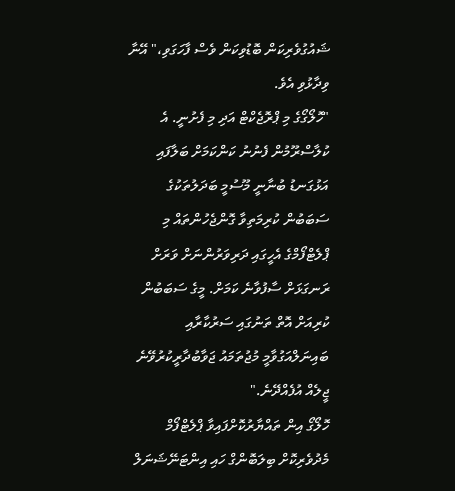ޝައުގުވެރިކަން ބޮޑުވިކަން ވެސް ފާހަގަވި،" އޭނާ ވިދާޅުވި އެވެ.
"ހޮލޯގޯގެ މި ޕްރޮޖެކްޓް އަދި މި ފެށުނީ. އެ ކުލާސްރޫމުން ފެނުނު ކަންކަމަށް ބަލާފައި އަޅުގަނޑު ބުނާނީ މޫސުމީ ބަދަލުތަކުގެ ސަބަބުން ކުރިމަތިވާ ގޮންޖެހުންތައް މި ޕްލެޓްފޯމްގެ އެހީގައި ދަރިވަރުންނަށް ވަރަށް ރަނގަޅަށް ސާފުވާނެ ކަމަށް. މީގެ ސަބަބުން ކުރިއަށް އޮތް ތަނުގައި ސަރުކާރާއި ބައިނަލްއަގުވާމީ މުޖުތަމައު ޖަވާބުދާރީކުރުވޭނެ ޖީލެއް އުފެއްދޭނެ."
ހޮލޯގޯ އިން ތައްޔާރުކޮށްފައިވާ ޕްލެޓްފޯމް މެދުވެރިކޮށް ބިލަބޮންގް ހައި އިންޓަނޭޝަނަލް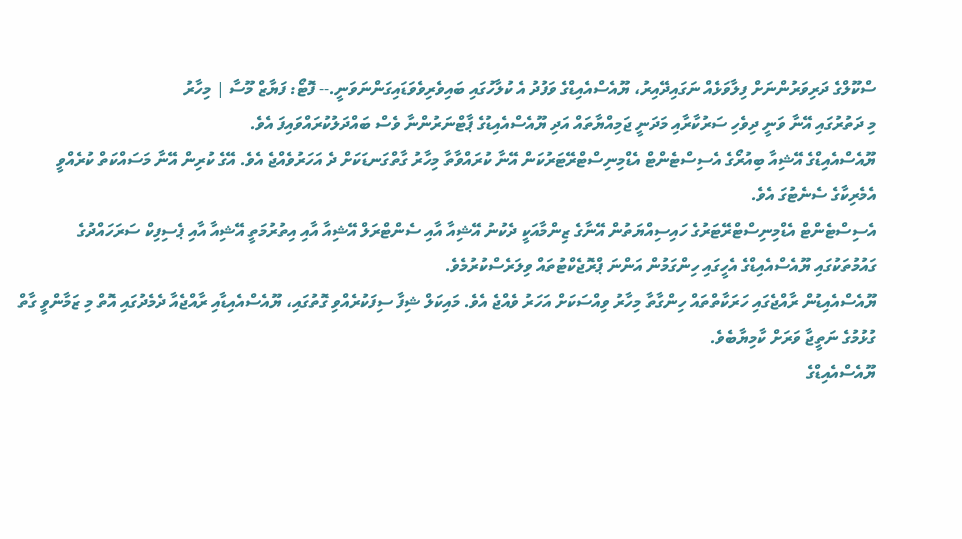ސްކޫލްގެ ދަރިވަރުންނަށް ފިލާވަޅެއް ނަގައިދޭއިރު، ޔޫއެސްއެއިޑްގެ ވަފުދު އެ ކުލާހުގައި ބައިވެރިވެވަޑައިގަންނަވަނީ.-- ފޮޓޯ: ފަޔާޒް މޫސާ | މިހާރު
މި ދަތުރުގައި އޭނާ ވަނީ ދިވެހި ސަރުކާރާއި މަދަނީ ޖަމިއްޔާތައް އަދި ޔޫއެސްއެއިޑުގެ ޕާޓްނަރުންނާ ވެސް ބައްދަލުކުރައްވައިފަ އެވެ.
ޔޫއެސްއެއިޑްގެ އޭޝިއާ ބިއުރޯގެ އެސިސްޓެންޓް އެޑްމިނިސްޓްރޭޓަރުކަން އޭނާ ކުރައްވާތާ މިހާރު ގާތްގަނޑަކަށް ދެ އަހަރުވެއްޖެ އެވެ. އޭގެ ކުރިން އޭނާ މަސައްކަތް ކުރެއްވީ އެމެރިކާގެ ސެނެޓުގަ އެވެ.
އެސިސްޓެންޓް އެޑްމިނިސްޓްރޭޓަރުގެ ހައިސިއްޔަތުން އޭނާގެ ޒިންމާއަކީ ދެކުނު އޭޝިއާ އާއި ސެންޓްރަލް އޭޝިއާ އާއި އިތުރުމަތީ އޭޝިއާ އާއި ޕެސިފިކް ސަރަހައްދުގެ ގައުމުތަކުގައި ޔޫއެސްއެއިޑްގެ އެހީގައި ހިންގަމުން އަންނަ ޕްރޮޖެކްޓުތައް ވިލަރެސްކުރުމެވެ.
ޔޫއެސްއެއިޑުން ރާއްޖެގައި ހަރަކާތްތައް ހިންގާތާ މިހާރު ވިއްސަކަށް އަހަރު ވެއްޖެ އެވެ. މައިކަލް ޝިފާ ސިފަކުރެއްވި ގޮތުގައި، ޔޫއެސްއެއިޑާއި ރާއްޖެއާ ދެމެދުގައި އޮތް މި ޒަމާންވީ ގާތް ގުޅުމުގެ ނަތީޖާ ވަރަށް ކާމިޔާބެވެ.
ޔޫއެސްއެއިޑްގެ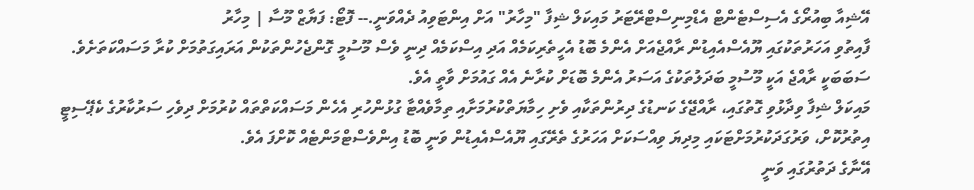އޭޝިއާ ބިއުރޯގެ އެސިސްޓެންޓް އެޑްމިނިސްޓްރޭޓަރު މައިކަލް ޝިފާ "މިހާރު" އަށް އިންޓަވިއު ދެއްވަނީ.-- ފޮޓޯ: ފަޔާޒް މޫސާ | މިހާރު
ފާއިތުވި އަހަރުތަކުގައި ޔޫއެސްއެއިޑުން ރާއްޖެއަށް އެންމެ ބޮޑު އެހީތެރިކަމެއް އަދި އިސްކަމެއް ދިނީ ވެސް މޫސުމީ ގޮންޖެހުންތަކުން އަރައިގަތުމަށް ކުރާ މަސައްކަތަށެވެ. ސަބަބަކީ ރާއްޖެ އަކީ މޫސުމީ ބަދަލުތަކުގެ އަސަރު އެންމެ ބޮޑަށް ކުރާނެ އެއް ގައުމަށް ވާތީ އެވެ.
މައިކަލް ޝިފާ ވިދާޅުވި ގޮތުގައި، ރާއްޖޭގެ ކަނޑުގެ ދިރުންތަކާއި ވެށި ހިމާޔަތްކުރުމަށާއި ތިމާވެއްޓާ ގުޅުންހުރި އެހެން މަސައްކަތްތައް ކުރުމަށް ދިވެހި ސަރުކާރުގެ ކެޕޭސިޓީ އިތުރުކޮށް، ވަރުގަދަކުރުމަށްޓަކައި މިދިޔަ ވިއްސަކަށް އަހަރުގެ ތެރޭގައި ޔޫއެސްއެއިޑުން ވަނީ ބޮޑު އިންވެސްޓްމަންޓެއް ކޮށްފަ އެވެ.
އޭނާގެ ދަތުރުގައި ވަނީ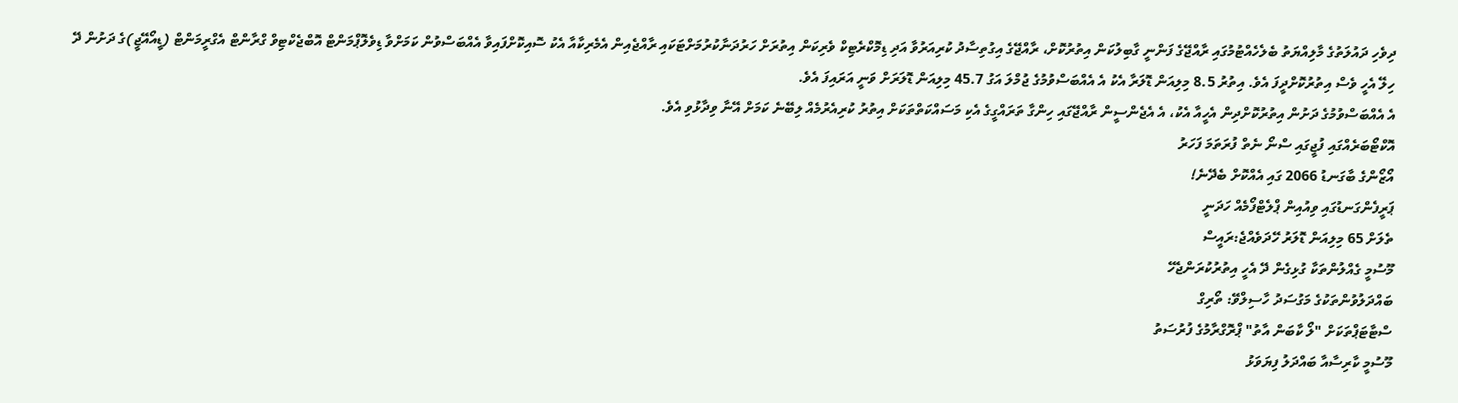ދިވެހި ދައުލަތުގެ މާލިއްޔަތު ބެލެހެއްޓުމުގައި ރާއްޖޭގެ ފަންނީ ގާބިލުކަން އިތުރުކޮށް، ރާއްޖޭގެ އިގުތިސާދު ކުރިއަރުވާ އަދި ޑިމޮކްރެޓިކް ވެރިކަން އިތުރަށް ހަރުދަނާކުރުމަށްޓަކައި ރާއްޖެއިން އެމެރިކާއާ އެކު ސޮއިކޮށްފައިވާ އެއްބަސްވުން ކަމަށްވާ ޑިވެލޮޕްމަންޓް އޮބްޖެކްޓިވް ގްރާންޓް އެގްރީމަންޓް (ޑީއޯއޭޖީ)ގެ ދަށުން ދޭ ހިލޭ އެހީ ވެސް އިތުރުކޮށްދީފަ އެވެ. އިތުރު 8.5 މިލިއަން ޑޮލަރާ އެކު އެ އެއްބަސްވުމުގެ ޖުމްލަ އަގު 45.7 މިލިއަން ޑޮލަރަށް ވަނީ އަރައިފަ އެވެ.
އެ އެއްބަސްވުމުގެ ދަށުން އިތުރުކޮށްދިން އެހީއާ އެކު، އެ އެޖެންސީން ރާއްޖޭގައި ހިންގާ ތަރައްގީގެ އެކި މަސައްކަތްތަކަށް އިތުރު ކުރިއެރުމެއް ލިބޭނެ ކަމަށް އޭނާ ވިދާޅުވި އެވެ.
އޮކްޓޯބަރެއްގައި ފުޖީގައި ސްނޯ ނެތް ފުރަތަމަ ފަހަރު
އޯޒޯންގެ ބާގަނޑު 2066 ގައި އެއްކޮށް ބެދޭނެ!
ޕަރީފެންގަނޑުގައި ވިއުއިން ޕްލެޓްފޯމެއް ހަދަނީ
ތެލަށް 65 މިލިއަން ޑޮލަރު ހޭދަވެއްޖެ:ރައީސް
މޫސުމީ ގެއްލުންތަކާ ގުޅިގެން ދޭ އެހީ އިތުރުކުރަންޖެހޭ
ބައްދަލުވުންތަކުގެ މަގުސަދު ހާސިލްވޭ: ތޯރިގް
ސްޓާޓަޕްތަކަށް "ލޯ ކާބަން އާތު" ޕްރޮގްރާމުގެ ފުރުސަތު
މޫސުމީ ކާރިސާއާ ބައްދަލު ފިޔަވަޅު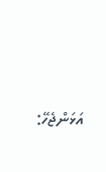އަޅަންޖެހޭ: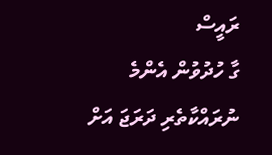ރައީސް
ގާ ހުދުވުން އެންމެ ނުރައްކާތެރި ދަރަޖަ އަށް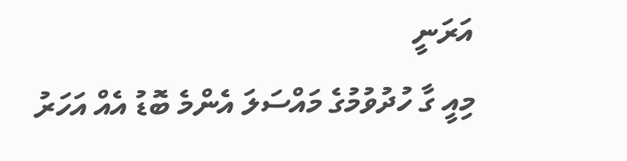އަރަނީ
މިއީ ގާ ހުދުވުމުގެ މައްސަލަ އެންމެ ބޮޑު އެއް އަހަރު